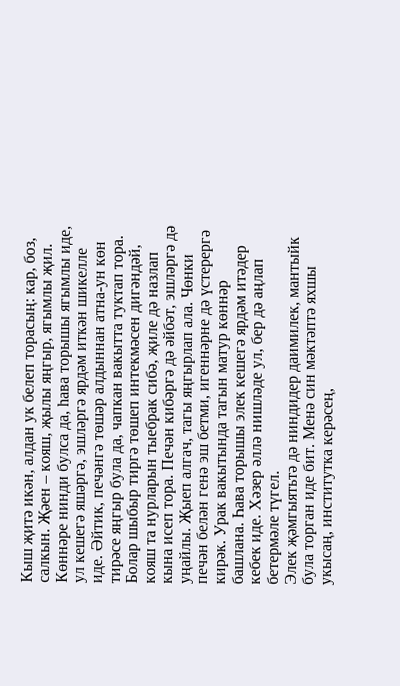Кыш җитә икән, алдан ук белеп торасың: кар, боз, салкын. Җәен – кояш, җылы яңгыр, ягымлы җил. Көннәре нинди булса да, һава торышы ягымлы иде, ул кешегә яшәргә, эшләргә ярдәм иткән шикелле иде. Әйтик, печәнгә төшәр алдыннан атна-ун көн тирәсе яңгыр була да, чапкан вакытта туктап тора. Болар шыбыр тиргә төшеп интекмәсен дигәндәй, кояш та нурларын тыебрак сибә, җиле дә назлап кына исеп тора. Печән кибәргә дә әйбәт, эшләргә дә уңайлы. Җыеп алгач, тагы яңгырлап ала. Чөнки печән белән генә эш бетми, игеннәрне дә үстерергә кирәк. Урак вакытында тагын матур көннәр башлана. Һава торышы элек кешегә ярдәм итәдер кебек иде. Хәзер әллә нишләде ул, бер дә аңлап бетермәле түгел.
Элек җәмгыятьтә дә ниндидер даимилек, мантыйк була торган иде бит. Менә син мәктәптә яхшы укысаң, институтка керәсең,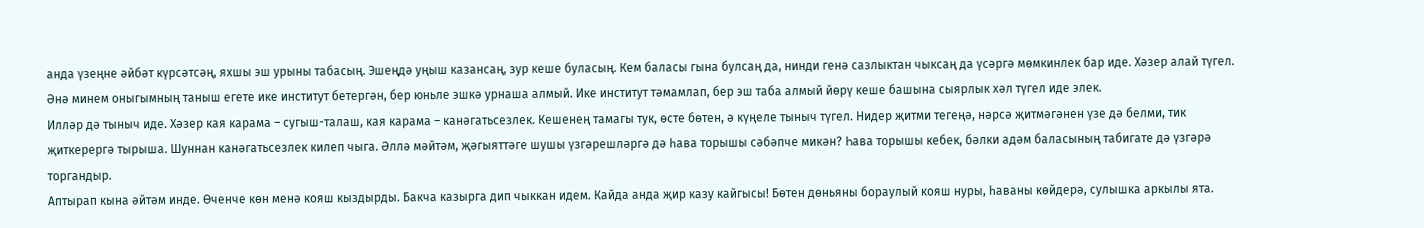анда үзеңне әйбәт күрсәтсәң, яхшы эш урыны табасың. Эшеңдә уңыш казансаң, зур кеше буласың. Кем баласы гына булсаң да, нинди генә сазлыктан чыксаң да үсәргә мөмкинлек бар иде. Хәзер алай түгел. Әнә минем оныгымның таныш егете ике институт бетергән, бер юньле эшкә урнаша алмый. Ике институт тәмамлап, бер эш таба алмый йөрү кеше башына сыярлык хәл түгел иде элек.
Илләр дә тыныч иде. Хәзер кая карама – сугыш-талаш, кая карама – канәгатьсезлек. Кешенең тамагы тук, өсте бөтен, ә күңеле тыныч түгел. Нидер җитми тегеңә, нәрсә җитмәгәнен үзе дә белми, тик җиткерергә тырыша. Шуннан канәгатьсезлек килеп чыга. Әллә мәйтәм, җәгыяттәге шушы үзгәрешләргә дә һава торышы сәбәпче микән? Һава торышы кебек, бәлки адәм баласының табигате дә үзгәрә торгандыр.
Аптырап кына әйтәм инде. Өченче көн менә кояш кыздырды. Бакча казырга дип чыккан идем. Кайда анда җир казу кайгысы! Бөтен дөньяны бораулый кояш нуры, һаваны көйдерә, сулышка аркылы ята.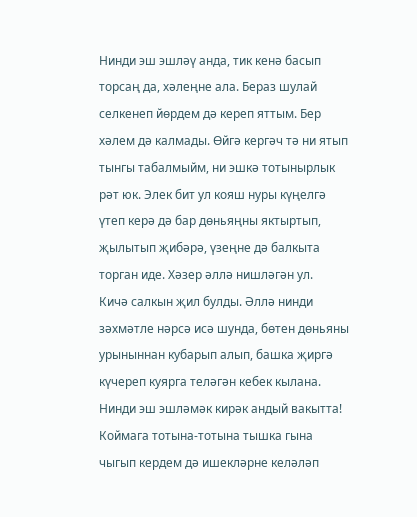Нинди эш эшләү анда, тик кенә басып торсаң да, хәлеңне ала. Бераз шулай селкенеп йөрдем дә кереп яттым. Бер хәлем дә калмады. Өйгә кергәч тә ни ятып тынгы табалмыйм, ни эшкә тотынырлык рәт юк. Элек бит ул кояш нуры күңелгә үтеп керә дә бар дөньяңны яктыртып, җылытып җибәрә, үзеңне дә балкыта торган иде. Хәзер әллә нишләгән ул.
Кичә салкын җил булды. Әллә нинди зәхмәтле нәрсә исә шунда, бөтен дөньяны урыныннан кубарып алып, башка җиргә күчереп куярга теләгән кебек кылана. Нинди эш эшләмәк кирәк андый вакытта! Коймага тотына-тотына тышка гына чыгып кердем дә ишекләрне келәләп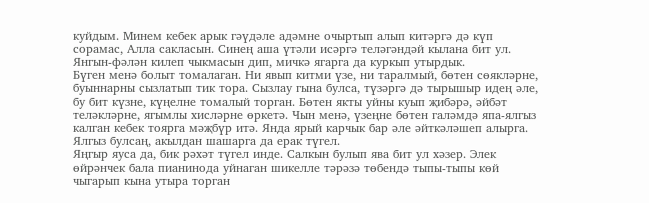куйдым. Минем кебек арык гәүдәле адәмне очыртып алып китәргә дә күп сорамас, Алла сакласын. Синең аша үтәли исәргә теләгәндәй кылана бит ул. Янгын-фәлән килеп чыкмасын дип, мичкә ягарга да куркып утырдык.
Бүген менә болыт томалаган. Ни явып китми үзе, ни таралмый, бөтен сөякләрне, буыннарны сызлатып тик тора. Сызлау гына булса, түзәргә дә тырышыр идең әле, бу бит күзне, күңелне томалый торган. Бөтен якты уйны куып җибәрә, әйбәт теләкләрне, ягымлы хисләрне өркетә. Чын менә, үзеңне бөтен галәмдә япа-ялгыз калган кебек тоярга мәҗбүр итә. Янда ярый карчык бар әле әйткәләшеп алырга. Ялгыз булсаң, акылдан шашарга да ерак түгел.
Яңгыр яуса да, бик рәхәт түгел инде. Салкын булып ява бит ул хәзер. Элек өйрәнчек бала пианинода уйнаган шикелле тәрәзә төбендә тыпы-тыпы көй чыгарып кына утыра торган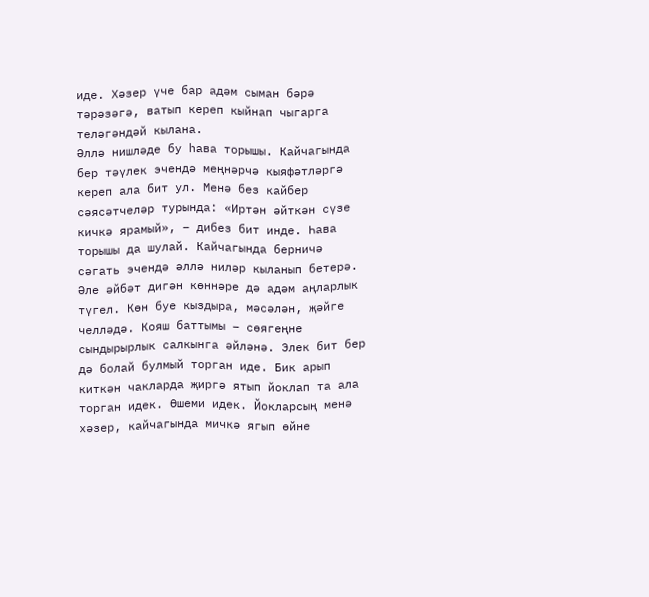иде. Хәзер үче бар адәм сыман бәрә тәрәзәгә, ватып кереп кыйнап чыгарга теләгәндәй кылана.
Әллә нишләде бу һава торышы. Кайчагында бер тәүлек эчендә меңнәрчә кыяфәтләргә кереп ала бит ул. Менә без кайбер сәясәтчеләр турында: «Иртән әйткән сүзе кичкә ярамый», – дибез бит инде. Һава торышы да шулай. Кайчагында берничә сәгать эчендә әллә ниләр кыланып бетерә. Әле әйбәт дигән көннәре дә адәм аңларлык түгел. Көн буе кыздыра, мәсәлән, җәйге челләдә. Кояш баттымы – сөягеңне сындырырлык салкынга әйләнә. Элек бит бер дә болай булмый торган иде. Бик арып киткән чакларда җиргә ятып йоклап та ала торган идек. Өшеми идек. Йокларсың менә хәзер, кайчагында мичкә ягып өйне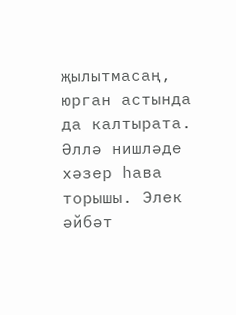җылытмасаң, юрган астында да калтырата.
Әллә нишләде хәзер һава торышы. Элек әйбәт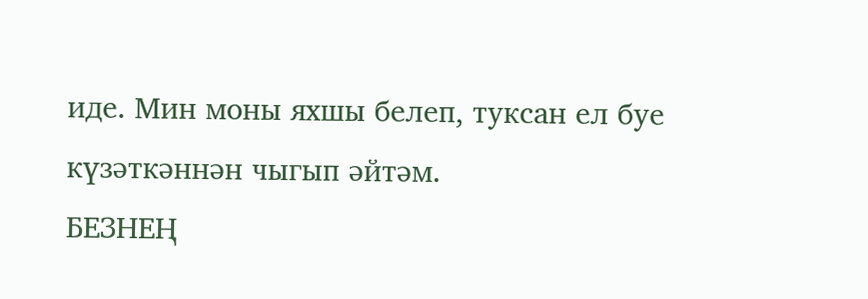иде. Мин моны яхшы белеп, туксан ел буе күзәткәннән чыгып әйтәм.
БЕЗНЕҢ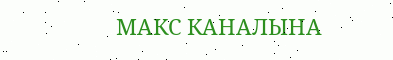МАКС КАНАЛЫНА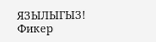ЯЗЫЛЫГЫЗ!
Фикер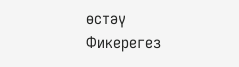өстәү
Фикерегез